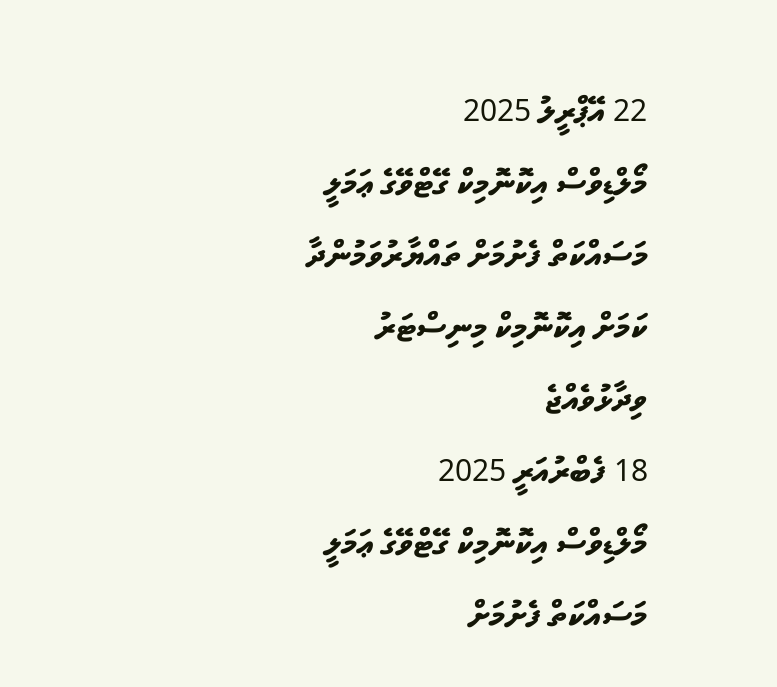22 އޭޕްރީލު 2025
މޯލްޑިވްސް އިކޮނޮމިކް ގޭޓްވޭގެ ޢަމަލީ މަސައްކަތް ފެށުމަށް ތައްޔާރުވަމުންދާ ކަމަށް އިކޮނޮމިކް މިނިސްޓަރު ވިދާޅުވެއްޖެ
18 ފެބްރުއަރީ 2025
މޯލްޑިވްސް އިކޮނޮމިކް ގޭޓްވޭގެ ޢަމަލީ މަސައްކަތް ފެށުމަށް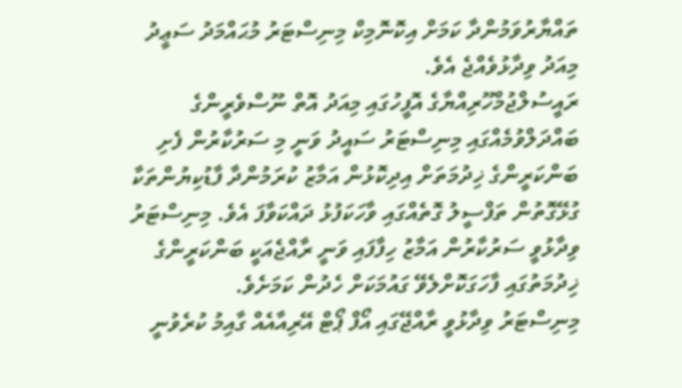ތައްޔާރުވަމުންދާ ކަމަށް އިކޮނޮމިކް މިނިސްޓަރު މުޙައްމަދު ސަޢީދު މިއަދު ވިދާޅުވެއްޖެ އެވެ.
ރައީސުލްޖުމްހޫރިއްޔާގެ އޮފީހުގައި މިއަދު އޮތް ނޫސްވެރީންގެ ބައްދަލްވުމެއްގައި މިނިސްޓަރު ސައީދު ވަނީ މި ސަރުކާރުން ފެށި ބަންކަރީންގެ ޚިދުމަތަށް އިދިކޮޅުން އަމާޒު ކުރަމުންދާ ފާޑުކިޔުންތަކާ ގުޅޭގޮތުން ތަފްސީލު ގޮތެއްގައި ވާހަކަފުޅު ދައްކަވާފަ އެވެ. މިނިސްޓަރު ވިދާޅުވީ ސަރުކާރުން އަމާޒު ހިފާފައި ވަނީ ރާއްޖެއަކީ ބަންކަރީންގެ ޚިދުމަތުގައި ފާހަގަކޮށްލެވޭ ގައުމަކަށް ހެދުން ކަމަށެވެ.
މިނިސްޓަރު ވިދާޅުވީ ރާއްޖޭގައި އޯފް ޕޯޓް އޭރިއާއެއް ގާއިމު ކުރެވުނީ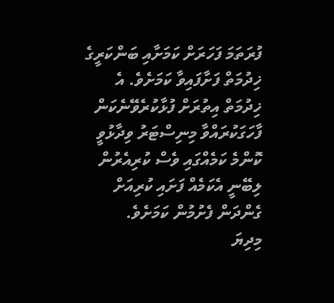ފުރަތަމަ ފަހަރަށް ކަމަށާއި ބަންކަރީގެ ޚިދުމަތް ފަށާފައިވާ ކަމަށެވެ. އެ ޚިދުމަތް އިތުރަށް ފުޅާކުރެވޭނެކަން ފާހަގަކުރައްވާ މިނިސްޓަރު ވިދާޅުވީ ކޮންމެ ކަމެއްގައި ވެސް ކުރިއެރުން ލިބޭނީ އެކަމެއް ފަށައި ކުރިއަށް ގެންދަން ފެށުމުން ކަމަށެވެ.
މިދިޔަ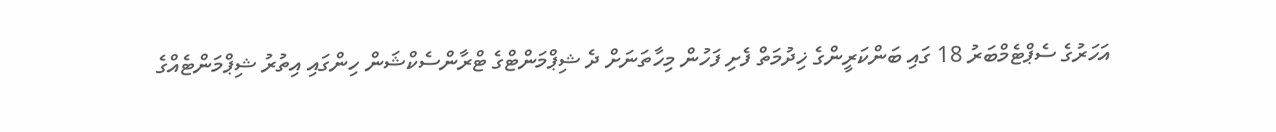އަހަރުގެ ސެޕްޓެމްބަރު 18 ގައި ބަންކަރީންގެ ޚިދުމަތް ފެށި ފަހުން މިހާތަނަށް ދެ ޝިޕްމަންޓްގެ ޓްރާންސެކްޝަން ހިންގައި އިތުރު ޝިޕްމަންޓެއްގެ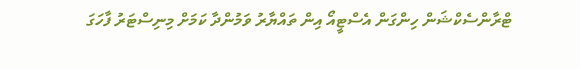ޓްރާންސެކްޝަން ހިންގަން އެސްޓީއޯ އިން ތައްޔާރު ވަމުންދާ ކަމަށް މިނިސްޓަރު ފާހަގަ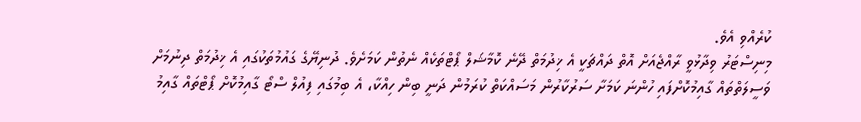ކުރެއްވި އެވެ.
މިނިސްޓަރު ވިދާޅުވީ ރާއްޖެއަށް އޮތް ދައްޗަކީ އެ ޚިދުމަތް ދޭނެ ކޮމާޝަލް ޕޯޓްތަކެއް ނެތުން ކަމަށެވެ. ދުނިޔޭގެ ގައުމުތަކުގައި އެ ޚިދުމަތް ދިނުމަށް ވަސީލަތްތައް ގާއިމުކޮށްފައި ހުންނަ ކަމަށާ ސަރުކާރުން މަސައްކަތް ކުރަމުން ދަނީ ބިން ހިއްކާ، އެ ބިމުގައި ފިއުލް ސްޓޯ ގާއިމުކޮށް ޕޯޓްތައް ގާއިމު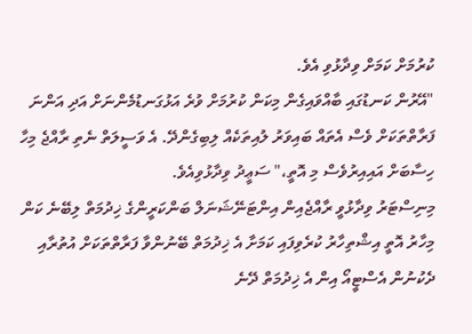ކުރުމަށް ކަމަށް ވިދާޅުވި އެވެ.
"އޭރުން ކަނޑުގައި ބާއްވައިގެން މިކަން ކުރުމަށް ވުރެ އަޅުގަނޑުމެންނަށް އަދި އަންނަ ފަރާތްތަކަށް ވެސް އެތައް ބައިވަރު ލުއިތަކެއް ލިބިގެންދޭ. އެ ވަސީލަތް ނެތި ރާއްޖެ މިހާ ހިސާބަށް އައިއިރުވެސް މި އޮތީ،" ސަޢީދު ވިދާޅުވިއެވެ.
މިނިސްޓަރު ވިދާޅުވީ ރާއްޖެއިން އިންޓަނޭޝަނަލް ބަންކަރީންގެ ޚިދުމަތް ލިބޭނެ ކަން މިހާރު އޮތީ އިޝްތިހާރު ކުރެވިފައި ކަމަށާ އެ ޚިދުމަތް ބޭނުންވާ ފަރާތްތަކަށް އުތުރާއި ދެކުނުން އެސްޓީއޯ އިން އެ ޚިދުމަތް ދޭނެ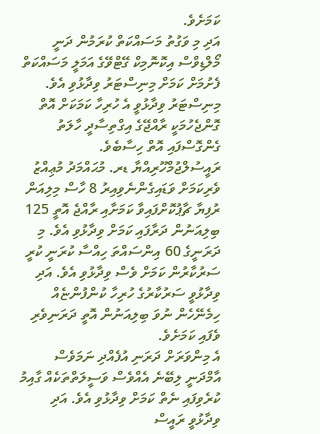ކަމަށެވެ.
އަދި މި ވަގުތު މަސައްކަތް ކުރަމުން ދަނީ މޯލްޑިވްސް އިކޮނޮމިކް ގޭޓްވޭގެ އަމަލީ މަސައްކަތް ފެށުމަށް ކަމަށް މިނިސްޓަރު ވިދާޅުވި އެވެ.
މިނިސްޓަރު ވިދާޅުވީ އެ ހުރިހާ ކަމަކަށް އޮތް ގޮންޖެހުމަކީ ރާއްޖޭގެ އިގްތިސާދީ ހާލަތު ގެންގޮސްފައި އޮތް ހިސާބެވެ. ރައީސުލްޖުމްހޫރިއްޔާ ޑރ. މުޙައްމަދު މުޢިއްޒު ވެރިކަމަށް ވަޑައިގެންނެވިއިރު 8 ހާސް މިލިއަން ރުފިޔާ ޗާޕުކޮށްފައިވާ ކަމަށާއި ރާއްޖެ އޮތީ 125 ބިލިއަނުން ދަރާފައި ކަމަށް ވިދާޅުވި އެވެ. މި ދަރަނީގެ 60 އިންސައްތަ ހިއްސާ ކުރަނީ ކުރީ ސަރުކާރުން ކަމަށް ވެސް ވިދާޅުވި އެވެ. އަދި ވިދާޅުވީ ސަރުކާރުގެ ހުރިހާ ކުންފުންޏެއް ހިމެނޭހެން ނުވަ ބިލިއަނުން އޮތީ ދަރަނިވެރި ވެފައި ކަމަށެވެ.
އެ މިންވަރަށް ދަރަނި އުފެއްދި ނަމަވެސް އާމްދަނީ ލިބޭނެ އެއްވެސް ވަސީލަތްތަކެއް ގާއިމު ކުރެވިފައި ނެތް ކަމަށް ވިދާޅުވި އެވެ. އަދި ވިދާޅުވީ ރައީސް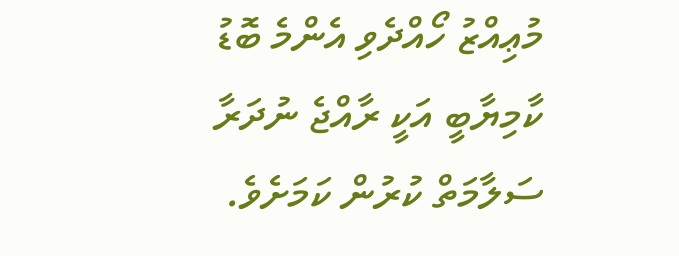މުޢިއްޒު ހޯއްދެވި އެންމެ ބޮޑު ކާމިޔާބީ އަކީ ރާއްޖެ ނުދަރާ ސަލާމަތް ކުރުން ކަމަށެވެ.